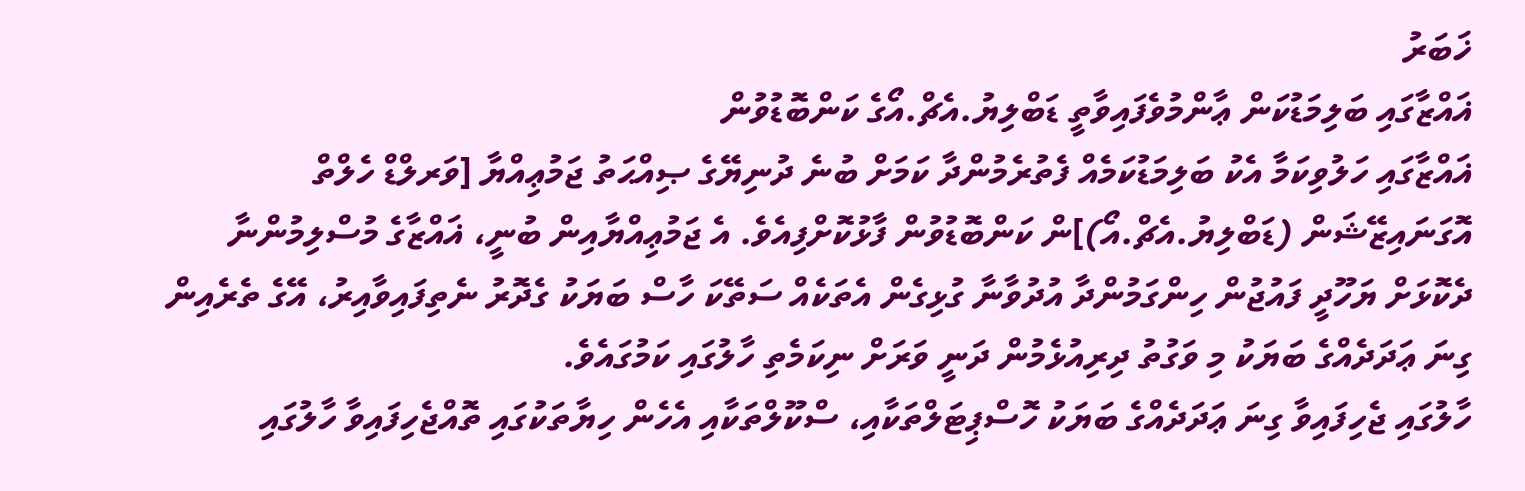ޚަބަރު
ޣައްޒާގައި ބަލިމަޑުކަން ޢާންމުވެފައިވާތީ ޑަބްލިޔު.އެޗް.އޯގެ ކަންބޮޑުވުން
ޣައްޒާގައި ހަލުވިކަމާ އެކު ބަލިމަޑުކަމެއް ފެތުރެމުންދާ ކަމަށް ބުނެ ދުނިޔޭގެ ޞިއްޙަތު ޖަމުޢިއްޔާ [ވަރލްޑް ހެލްތް އޮގަނައިޒޭޝަން (ޑަބްލިޔު.އެޗް.އޯ)]ން ކަންބޮޑުވުން ފާޅުކޮށްފިއެވެ. އެ ޖަމުޢިއްޔާއިން ބުނީ، ޣައްޒާގެ މުސްލިމުންނާ ދެކޮޅަށް ޔަހޫދީ ފައުޖުން ހިންގަމުންދާ އުދުވާނާ ގުޅިގެން އެތަކެއް ސަތޭކަ ހާސް ބަޔަކު ގެދޮރު ނެތިފައިވާއިރު، އޭގެ ތެރެއިން ގިނަ ޢަދަދެއްގެ ބަޔަކު މި ވަގުތު ދިރިއުޅެމުން ދަނީ ވަރަށް ނިކަމެތި ހާލުގައި ކަމުގައެވެ.
ހާލުގައި ޖެހިފައިވާ ގިނަ ޢަދަދެއްގެ ބަޔަކު ހޮސްޕިޓަލްތަކާއި، ސްކޫލްތަކާއި އެހެން ހިޔާތަކުގައި ތޮއްޖެހިފައިވާ ހާލުގައި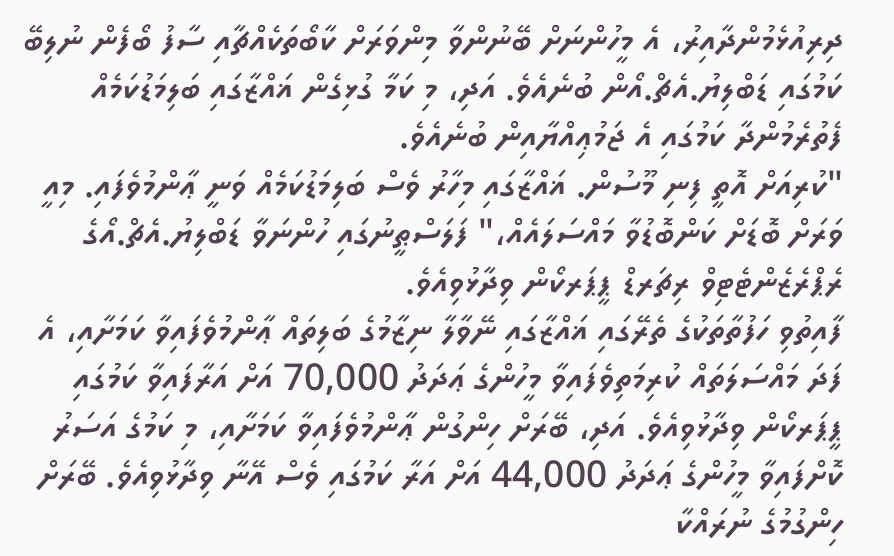ދިރިއުޅެމުންދާއިރު، އެ މީހުންނަށް ބޭނުންވާ މިންވަރަށް ކާބޯތަކެއްޗާއި ސާފު ބޯފެން ނުލިބޭ ކަމުގައި ޑަބްލިޔު.އެޗް.އޯން ބުނެއެވެ. އަދި، މި ކަމާ ގުޅިގެން ޣައްޒާގައި ބަލިމަޑުކަމެއް ފެތުރެމުންދާ ކަމުގައި އެ ޖަމުޢިއްޔާއިން ބުނެއެވެ.
"ކުރިއަށް އޮތީ ފިނި މޫސުން. ޣައްޒާގައި މިހާރު ވެސް ބަލިމަޑުކަމެއް ވަނީ ޢާންމުވެފައި. މިއީ ވަރަށް ބޮޑަށް ކަންބޮޑުވާ މައްސަލައެއް،" ފަލަސްޠީނުގައި ހުންނަވާ ޑަބްލިޔު.އެޗް.އޯގެ ރެޕްރެޒެންޓެޓިވް ރިޗަރޑް ޕީޕަރކޯން ވިދާޅުވިއެވެ.
ފާއިތުވި ހަފުތާތަކުގެ ތެރޭގައި ޣައްޒާގައި ނޭވާލާ ނިޒާމުގެ ބަލިތައް ޢާންމުވެފައިވާ ކަމަށާއި، އެ ފަދަ މައްސަލަތައް ކުރިމަތިވެފައިވާ މީހުންގެ ޢަދަދު 70,000 އަށް އަރާފައިވާ ކަމުގައި ޕީޕަރކޯން ވިދާޅުވިއެވެ. އަދި، ބޭރަށް ހިންގުން ޢާންމުވެފައިވާ ކަމަށާއި، މި ކަމުގެ އަސަރު ކޮށްފައިވާ މީހުންގެ ޢަދަދު 44,000 އަށް އަރާ ކަމުގައި ވެސް އޭނާ ވިދާޅުވިއެވެ. ބޭރަށް ހިންގުމުގެ ނުރައްކާ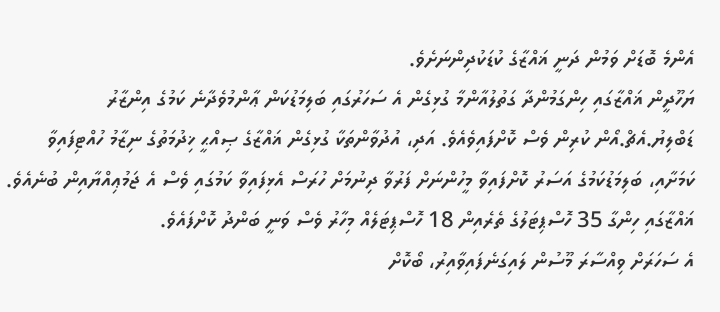އެންމެ ބޮޑަށް ވަމުން ދަނީ ޣައްޒާގެ ކުޑަކުދިންނަށެވެ.
ޔަހޫދީން ޣައްޒާގައި ހިންގަމުންދާ ގަތުލުއާންމާ ގުޅިގެން އެ ސަހަރުގައި ބަލިމަޑުކަން ޢާންމުވެދާނެ ކަމުގެ އިންޒާރު ޑަބްލިޔު.އެޗް.އޯން ކުރިން ވެސް ކޮށްފައިވެއެވެ. އަދި، އުދުވާންތަކާ ގުޅިގެން ޣައްޒާގެ ޞިއްޙީ ޚިދުމަތުގެ ނިޒާމު ހުއްޓިފައިވާ ކަމަށާއި، ބަލިމަޑުކަމުގެ އަސަރު ކޮށްފައިވާ މީހުންނަށް ފަރުވާ ދިނުމަށް ހުރަސް އެޅިފައިވާ ކަމުގައި ވެސް އެ ޖަމުޢިއްޔާއިން ބުނެއެވެ. ޣައްޒާގައި ހިންގާ 35 ހޮސްޕިޓަލުގެ ތެރެއިން 18 ހޮސްޕިޓަލެއް މިހާރު ވެސް ވަނީ ބަންދު ކޮށްފައެވެ.
އެ ސަހަރަށް ވިއްސާރަ މޫސުން ލައިގަނެފައިވާއިރު، ބޯކޮށް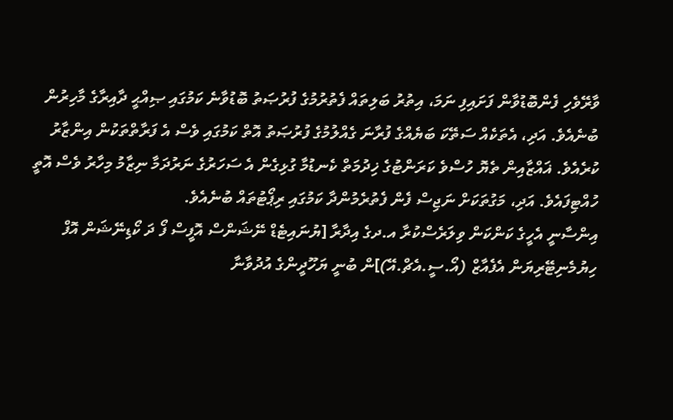ވާރޭވެހި ފެންބޮޑުވާން ފަށައިފި ނަމަ، އިތުރު ބަލިތައް ފެތުރުމުގެ ފުރުޞަތު ބޮޑުވާނެ ކަމުގައި ޞިއްޙީ ދާއިރާގެ މާހިރުން ބުނެއެވެ. އަދި، އެތަކެއް ސަތޭކަ ބަޔެއްގެ ފުރާނަ ގެއްލުމުގެ ފުރުޞަތު އޮތް ކަމުގައި ވެސް އެ ފަރާތްތަކުން އިންޒާރު ކުރެއެވެ. ޣައްޒާއިން ތެޔޮ ހުސްވެ ކަރަންޓުގެ ޚިދުމަތް ކެނޑުމާ ގުޅިގެން އެ ސަހަރުގެ ނަރުދަމާ ނިޒާމު މިހާރު ވެސް އޮތީ ހުއްޓިފައެވެ. އަދި، މަގުތަކަށް ނަޖިސް ފެން ފެތުރެމުންދާ ކަމުގައި ރިޕޯޓުތައް ބުނެއެވެ.
އިންސާނީ އެހީގެ ކަންކަން ވިލަރެސްކުރާ އ.ދގެ އިދާރާ [ޔުނައިޓެޑް ނޭޝަންސް އޮފީސް ފޯ ދަ ކޯޑިނޭޝަން އޮފް ހިޔުމެނިޓޭރިޔަން އެފެއާޒް (އޯ.ސީ.އެޗް.އޭ)]ން ބުނީ ޔަހޫދީންގެ އުދުވާނާ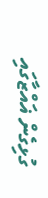ގުޅިގެން ޣައްޒާގައި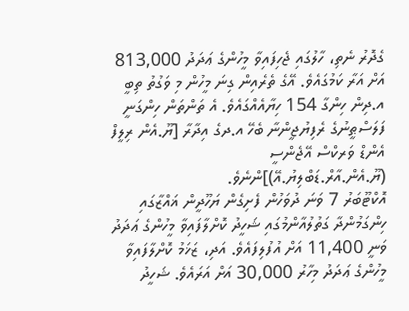ގެދޮރު ނެތި، ހާލުގައި ޖެހިފައިވާ މީހުންގެ ޢަދަދު 813,000 އަށް އަރާ ކަމުގައެވެ. އޭގެ ތެރެއިން ގިނަ މީހުން މި ވަގުތު ތިބީ އ.ދިން ހިންގާ 154 ހިޔާއެއްގައެވެ. އެ ތަންތަން ހިންގަނީ ފަލަސްޠީނުގެ ރެފިޔުޖީންނާ ބެހޭ އ.ދގެ އިދާރާ [ޔޫ.އެން ރިލީފް އެންޑް ވަރކްސް އޭޖެންސީ (ޔޫ.އެން.އާރް.ޑަބްލިޔު.އޭ)]ންނެވެ.
އޮކްޓޫބަރު 7 ވަނަ ދުވަހުން ފެށިގެން ޔަހޫދީން ޣައްޒާގައި ހިންގަމުންދާ ގަތުލުއާންމުގައި ޝަހީދު ކޮށްލާފައިވާ މީހުންގެ ޢަދަދު ވަނީ 11,400 އަށް އުފުލިފައެވެ. އަދި، ޒަޚަމު ކޮށްލާފައިވާ މީހުންގެ ޢަދަދު މިހާރު 30,000 އަށް އަރައެވެ. ޝަހީދު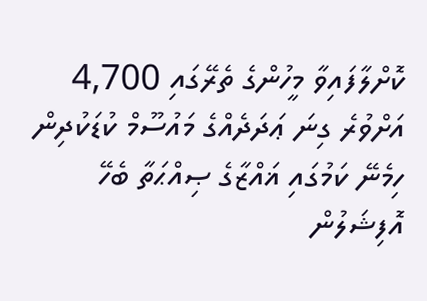ކޮށްލާފައިވާ މީހުންގެ ތެރޭގައި 4,700 އަށްވުރެ ގިނަ ޢަދަދެއްގެ މައުސޫމް ކުޑަކުދިން ހިމެނޭ ކަމުގައި ޣައްޒާގެ ޞިއްޙަތާ ބެހޭ އޮފިޝަލުން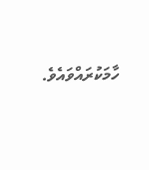ހާމަކުރައްވައެވެ.